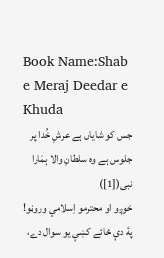Book Name:Shab e Meraj Deedar e Khuda
جس کو شایاں ہے عرشِ خُدا پر جلوس ہے وہ سلطانِ والا ہمَارا نبی([1])
خوږو او محترمو اِسلامي وروڼو! پۀ دې ځائے کښې يو سوال دے،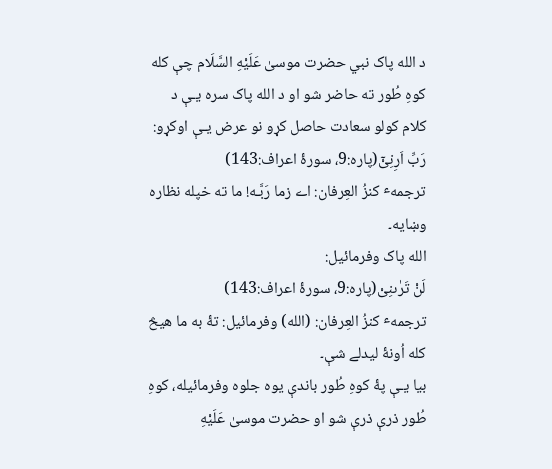د الله پاک نبي حضرت موسیٰ عَلَیْهِ السَّلَام چې کله کوهِ طُور ته حاضر شو او د الله پاک سره يـې د کلام کولو سعادت حاصل کړو نو عرض يـې اوکړو:
رَبِّ اَرِنِیْۤ(پارہ:9، سورۀ اعراف:143)
ترجمهٴ کنزُ العِرفان: اے زما رَبَّـه! ما ته خپله نظاره وښايه۔
الله پاک وفرمائيل:
لَنْ تَرٰىنِیْ(پارہ:9، سورۀ اعراف:143)
ترجمهٴ کنزُ العِرفان: (الله) وفرمائيل: تۀ به ما هيڅ کله اُونۀ ليدلے شې۔
بيا يـې پۀ کوهِ طُور باندې يوه جلوه وفرمائيله، کوهِ طُور ذرې ذرې شو او حضرت موسیٰ عَلَیْهِ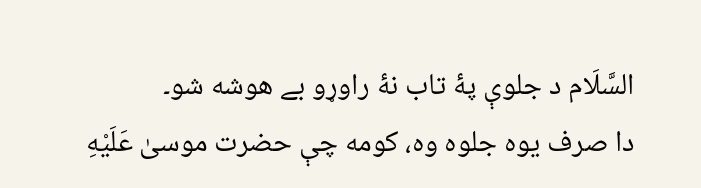السَّلَام د جلوې پۀ تاب نۀ راوړو بے هوشه شو۔
دا صرف يوه جلوه وه، کومه چې حضرت موسیٰ عَلَیْهِ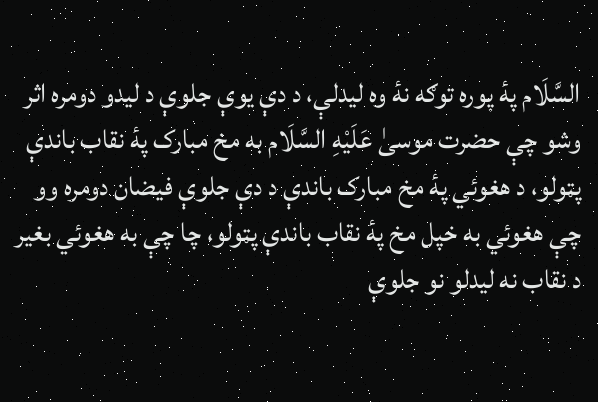السَّلَام پۀ پوره توګه نۀ وه ليدلې، د دې يوې جلوې د ليدو دومره اثر وشو چې حضرت موسیٰ عَلَیْهِ السَّلَام به مخ مبارک پۀ نقاب باندې پټولو، د هغوئي پۀ مخ مبارک باندې د دې جلوې فيضان دومره وو چې هغوئي به خپل مخ پۀ نقاب باندې پټولو، چا چې به هغوئي بغير د نقاب نه ليدلو نو جلوې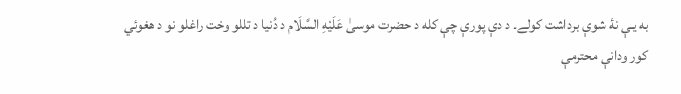به يـې نۀ شوې برداشت کولے۔ د دې پورې چې کله د حضرت موسیٰ عَلَیْهِ السَّلَام د دُنيا د تللو وخت راغلو نو د هغوئي کور ودانې محترمې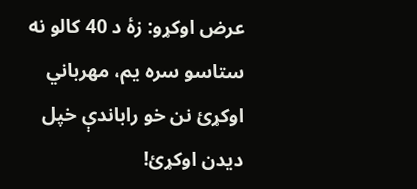عرض اوکړو: زۀ د 40 کالو نه ستاسو سره يم، مهرباني اوکړئ نن خو راباندې خپل ديدن اوکړئ!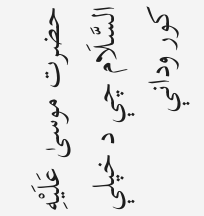حضرت موسیٰ عَلَیْهِ السَّلَام چې د خپلې کور ودانې